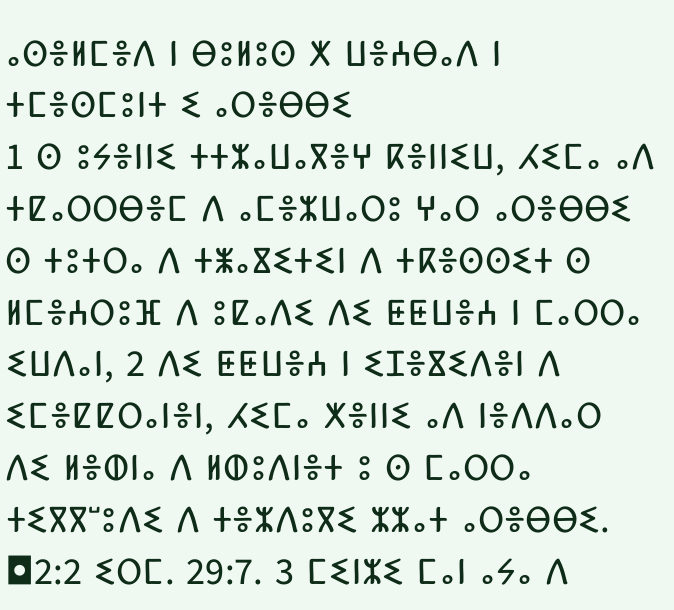ⴰⵙⴻⵍⵎⴻⴷ ⵏ ⴱⵓⵍⵓⵙ ⵅ ⵡⴻⵄⴱⴰⴷ ⵏ ⵜⵎⴻⵙⵎⵓⵏⵜ ⵉ ⴰⵔⴻⴱⴱⵉ
1 ⵙ ⵓⵢⴻⵏⵏⵉ ⵜⵜⵣⴰⵡⴰⴳⴻⵖ ⴽⴻⵏⵏⵉⵡ, ⵃⵉⵎⴰ ⴰⴷ ⵜⵇⴰⵔⵔⴱⴻⵎ ⴷ ⴰⵎⴻⵣⵡⴰⵔⵓ ⵖⴰⵔ ⴰⵔⴻⴱⴱⵉ ⵙ ⵜⵓⵜⵔⴰ ⴷ ⵜⵥⴰⴵⵉⵜⵉⵏ ⴷ ⵜⴽⴻⵙⵙⵉⵜ ⵙ ⵍⵎⴻⵄⵔⵓⴼ ⴷ ⵓⵇⴰⴷⵉ ⴷⵉ ⵟⵟⵡⴻⵄ ⵏ ⵎⴰⵔⵔⴰ ⵉⵡⴷⴰⵏ, 2 ⴷⵉ ⵟⵟⵡⴻⵄ ⵏ ⵉⵊⴻⴵⵉⴷⴻⵏ ⴷ ⵉⵎⴻⵇⵇⵔⴰⵏⴻⵏ, ⵃⵉⵎⴰ ⵅⴻⵏⵏⵉ ⴰⴷ ⵏⴻⴷⴷⴰⵔ ⴷⵉ ⵍⴻⵀⵏⴰ ⴷ ⵍⵀⵓⴷⵏⴻⵜ ⵓ ⵙ ⵎⴰⵔⵔⴰ ⵜⵉⴳⴳⵯⵓⴷⵉ ⴷ ⵜⴻⵣⴷⵓⴳⵉ ⵣⵣⴰⵜ ⴰⵔⴻⴱⴱⵉ. ◘2:2 ⵉⵔⵎ. 29:7. 3 ⵎⵉⵏⵣⵉ ⵎⴰⵏ ⴰⵢⴰ ⴷ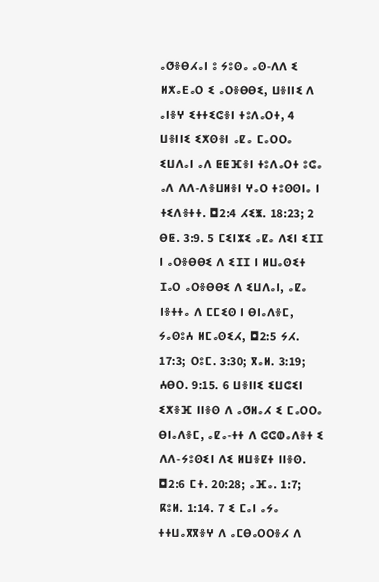ⴰⵚⴻⴱⵃⴰⵏ ⵓ ⵢⵓⵙⴰ ⴰⵙ-ⴷⴷ ⵉ ⵍⵅⴰⴹⴰⵔ ⵉ ⴰⵔⴻⴱⴱⵉ, ⵡⴻⵏⵏⵉ ⴷ ⴰⵏⴻⵖ ⵉⵜⵜⵉⵛⴻⵏ ⵜⵓⴷⴰⵔⵜ, 4 ⵡⴻⵏⵏⵉ ⵉⵅⵙⴻⵏ ⴰⵇⴰ ⵎⴰⵔⵔⴰ ⵉⵡⴷⴰⵏ ⴰⴷ ⵟⵟⴼⴻⵏ ⵜⵓⴷⴰⵔⵜ ⵓⵛⴰ ⴰⴷ ⴷⴷ-ⴷⴻⵡⵍⴻⵏ ⵖⴰⵔ ⵜⵓⵙⵙⵏⴰ ⵏ ⵜⵉⴷⴻⵜⵜ. ◘2:4 ⵃⵉⵥ. 18:23; 2 ⴱⵟ. 3:9. 5 ⵎⵉⵏⵣⵉ ⴰⵇⴰ ⴷⵉⵏ ⵉⵊⵊ ⵏ ⴰⵔⴻⴱⴱⵉ ⴷ ⵉⵊⵊ ⵏ ⵍⵡⴰⵙⵉⵜ ⵊⴰⵔ ⴰⵔⴻⴱⴱⵉ ⴷ ⵉⵡⴷⴰⵏ, ⴰⵇⴰ ⵏⴻⵜⵜⴰ ⴷ ⵎⵎⵉⵙ ⵏ ⴱⵏⴰⴷⴻⵎ, ⵢⴰⵙⵓⵄ ⵍⵎⴰⵙⵉⵃ, ◘2:5 ⵢⵃ. 17:3; ⵔⵓⵎ. 3:30; ⴳⴰⵍ. 3:19; ⵄⴱⵔ. 9:15. 6 ⵡⴻⵏⵏⵉ ⵉⵡⵛⵉⵏ ⵉⵅⴻⴼ ⵏⵏⴻⵙ ⴷ ⴰⵚⵍⴰⵃ ⵉ ⵎⴰⵔⵔⴰ ⴱⵏⴰⴷⴻⵎ, ⴰⵇⴰ-ⵜⵜ ⴷ ⵛⵛⵀⴰⴷⴻⵜ ⵉ ⴷⴷ-ⵢⵓⵙⵉⵏ ⴷⵉ ⵍⵡⴻⵇⵜ ⵏⵏⴻⵙ. ◘2:6 ⵎⵜ. 20:28; ⴰⴼⴰ. 1:7; ⴽⵓⵍ. 1:14. 7 ⵉ ⵎⴰⵏ ⴰⵢⴰ ⵜⵜⵡⴰⴳⴳⴻⵖ ⴷ ⴰⵎⴱⴰⵔⵔⴻⵃ ⴷ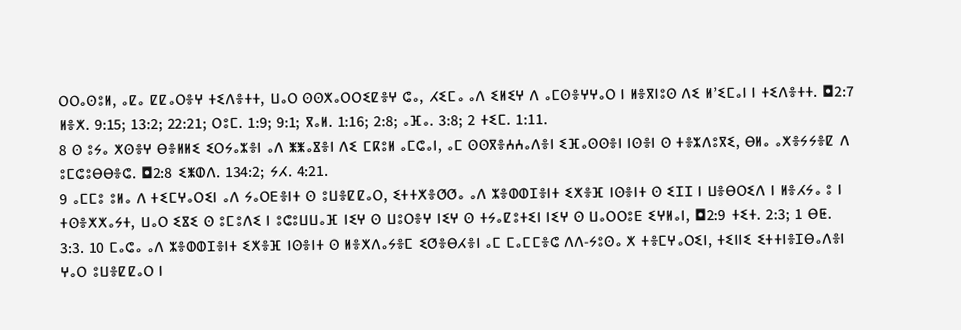ⵔⵔⴰⵙⵓⵍ, ⴰⵇⴰ ⵇⵇⴰⵔⴻⵖ ⵜⵉⴷⴻⵜⵜ, ⵡⴰⵔ ⵙⵙⵅⴰⵔⵔⵉⵇⴻⵖ ⵛⴰ, ⵃⵉⵎⴰ ⴰⴷ ⵉⵍⵉⵖ ⴷ ⴰⵎⵙⴻⵖⵖⴰⵔ ⵏ ⵍⴻⴳⵏⵓⵙ ⴷⵉ ⵍ’ⵉⵎⴰⵏ ⵏ ⵜⵉⴷⴻⵜⵜ. ◘2:7 ⵍⴻⵅ. 9:15; 13:2; 22:21; ⵔⵓⵎ. 1:9; 9:1; ⴳⴰⵍ. 1:16; 2:8; ⴰⴼⴰ. 3:8; 2 ⵜⵉⵎ. 1:11.
8 ⵙ ⵓⵢⴰ ⵅⵙⴻⵖ ⴱⴻⵍⵍⵉ ⵉⵔⵢⴰⵣⴻⵏ ⴰⴷ ⵥⵥⴰⴵⴻⵏ ⴷⵉ ⵎⴽⵓⵍ ⴰⵎⵛⴰⵏ, ⴰⵎ ⵙⵙⴳⴻⵄⵄⴰⴷⴻⵏ ⵉⴼⴰⵙⵙⴻⵏ ⵏⵙⴻⵏ ⵙ ⵜⴻⵣⴷⵓⴳⵉ, ⴱⵍⴰ ⴰⵅⴻⵢⵢⴻⵇ ⴷ ⵓⵎⵛⵓⴱⴱⴻⵛ. ◘2:8 ⵉⵥⵀⴷ. 134:2; ⵢⵃ. 4:21.
9 ⴰⵎⵎⵓ ⵓⵍⴰ ⴷ ⵜⵉⵎⵖⴰⵔⵉⵏ ⴰⴷ ⵢⴰⵔⴹⴻⵏⵜ ⵙ ⵓⵡⴻⵇⵇⴰⵔ, ⵉⵜⵜⵅⴻⵚⵚⴰ ⴰⴷ ⵣⴻⵀⵀⵊⴻⵏⵜ ⵉⵅⴻⴼ ⵏⵙⴻⵏⵜ ⵙ ⵉⵊⵊ ⵏ ⵡⴻⴱⵔⵉⴷ ⵏ ⵍⴻⵃⵢⴰ ⵓ ⵏ ⵜⵙⴻⵅⵅⴰⵢⵜ, ⵡⴰⵔ ⵉⴵⵉ ⵙ ⵓⵎⵓⴷⵉ ⵏ ⵓⵛⵓⵡⵡⴰⴼ ⵏⵉⵖ ⵙ ⵡⵓⵔⴻⵖ ⵏⵉⵖ ⵙ ⵜⵢⴰⵇⵓⵜⵉⵏ ⵏⵉⵖ ⵙ ⵡⴰⵔⵔⵓⴹ ⵉⵖⵍⴰⵏ, ◘2:9 ⵜⵉⵜ. 2:3; 1 ⴱⵟ. 3:3. 10 ⵎⴰⵛⴰ ⴰⴷ ⵣⴻⵀⵀⵊⴻⵏⵜ ⵉⵅⴻⴼ ⵏⵙⴻⵏⵜ ⵙ ⵍⴻⵅⴷⴰⵢⴻⵎ ⵉⵚⴻⴱⵃⴻⵏ ⴰⵎ ⵎⴰⵎⵎⴻⵛ ⴷⴷ-ⵢⵓⵙⴰ ⵅ ⵜⴻⵎⵖⴰⵔⵉⵏ, ⵜⵉⵏⵏⵉ ⵉⵜⵜⵏⴻⵊⴱⴰⴷⴻⵏ ⵖⴰⵔ ⵓⵡⴻⵇⵇⴰⵔ ⵏ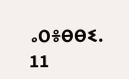ⴰⵔⴻⴱⴱⵉ.
11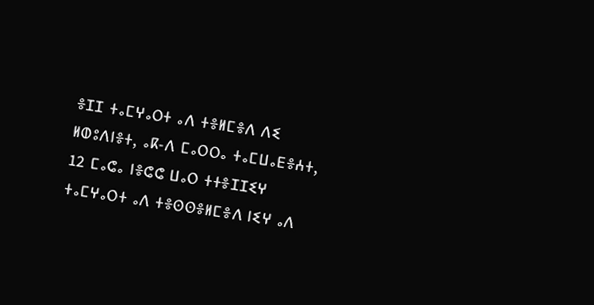ⴻⵊⵊ ⵜⴰⵎⵖⴰⵔⵜ ⴰⴷ ⵜⴻⵍⵎⴻⴷ ⴷⵉ ⵍⵀⵓⴷⵏⴻⵜ, ⴰⴽ-ⴷ ⵎⴰⵔⵔⴰ ⵜⴰⵎⵡⴰⴹⴻⵄⵜ, 12 ⵎⴰⵛⴰ ⵏⴻⵛⵛ ⵡⴰⵔ ⵜⵜⴻⵊⵊⵉⵖ ⵜⴰⵎⵖⴰⵔⵜ ⴰⴷ ⵜⴻⵙⵙⴻⵍⵎⴻⴷ ⵏⵉⵖ ⴰⴷ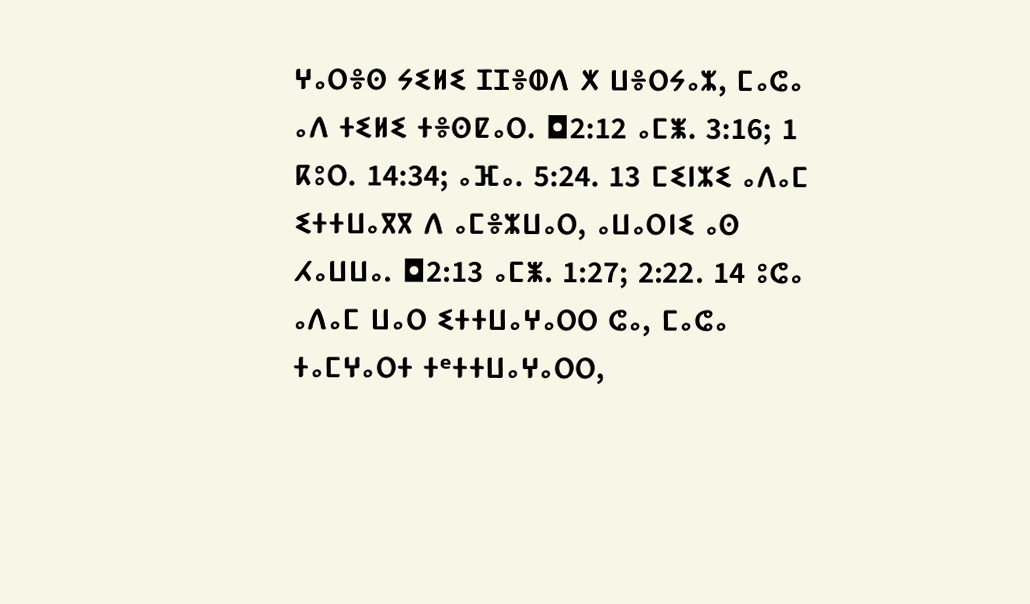ⵖⴰⵔⴻⵙ ⵢⵉⵍⵉ ⵊⵊⴻⵀⴷ ⵅ ⵡⴻⵔⵢⴰⵣ, ⵎⴰⵛⴰ ⴰⴷ ⵜⵉⵍⵉ ⵜⴻⵙⵇⴰⵔ. ◘2:12 ⴰⵎⵥ. 3:16; 1 ⴽⵓⵔ. 14:34; ⴰⴼⴰ. 5:24. 13 ⵎⵉⵏⵣⵉ ⴰⴷⴰⵎ ⵉⵜⵜⵡⴰⴳⴳ ⴷ ⴰⵎⴻⵣⵡⴰⵔ, ⴰⵡⴰⵔⵏⵉ ⴰⵙ ⵃⴰⵡⵡⴰ. ◘2:13 ⴰⵎⵥ. 1:27; 2:22. 14 ⵓⵛⴰ ⴰⴷⴰⵎ ⵡⴰⵔ ⵉⵜⵜⵡⴰⵖⴰⵔⵔ ⵛⴰ, ⵎⴰⵛⴰ ⵜⴰⵎⵖⴰⵔⵜ ⵜᵉⵜⵜⵡⴰⵖⴰⵔⵔ,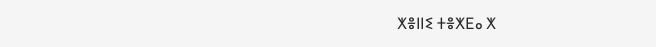ⵅⴻⵏⵏⵉ ⵜⴻⵅⴹⴰ ⵅ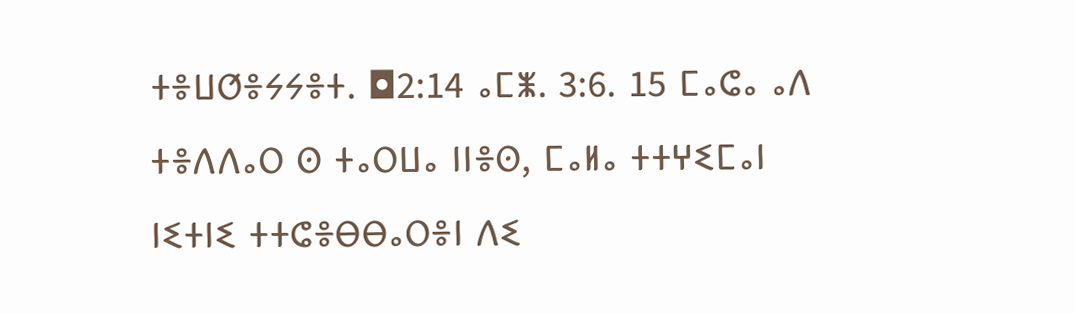ⵜⴻⵡⵚⴻⵢⵢⴻⵜ. ◘2:14 ⴰⵎⵥ. 3:6. 15 ⵎⴰⵛⴰ ⴰⴷ ⵜⴻⴷⴷⴰⵔ ⵙ ⵜⴰⵔⵡⴰ ⵏⵏⴻⵙ, ⵎⴰⵍⴰ ⵜⵜⵖⵉⵎⴰⵏ ⵏⵉⵜⵏⵉ ⵜⵜⵛⴻⴱⴱⴰⵔⴻⵏ ⴷⵉ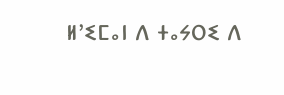ⵍ’ⵉⵎⴰⵏ ⴷ ⵜⴰⵢⵔⵉ ⴷ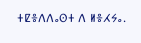ⵜⵇⴻⴷⴷⴰⵙⵜ ⴷ ⵍⴻⵃⵢⴰ.